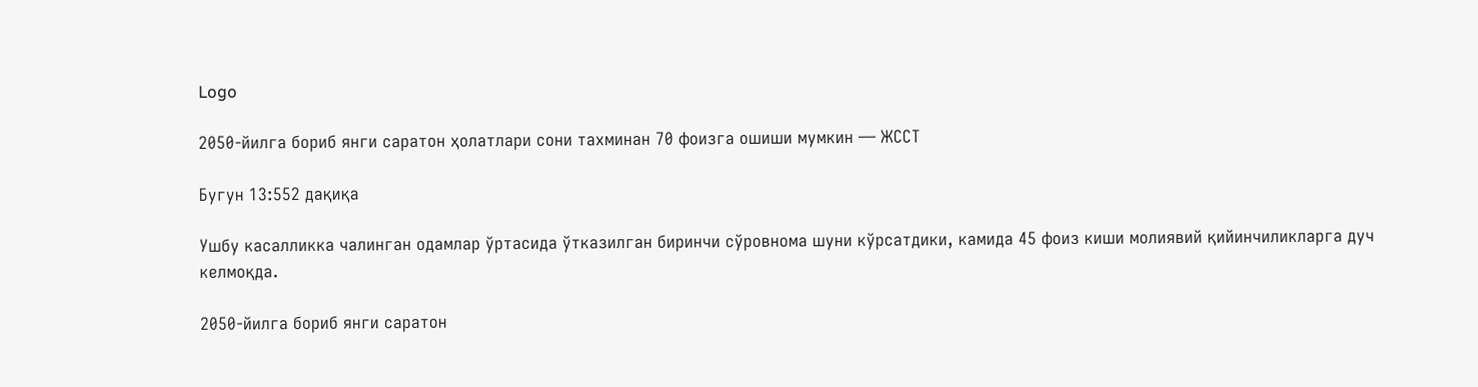Logo

2050-йилга бориб янги саратон ҳолатлари сони тахминан 70 фоизга ошиши мумкин — ЖССТ

Бугун 13:552 дақиқа

Ушбу касалликка чалинган одамлар ўртасида ўтказилган биринчи сўровнома шуни кўрсатдики, камида 45 фоиз киши молиявий қийинчиликларга дуч келмоқда.

2050-йилга бориб янги саратон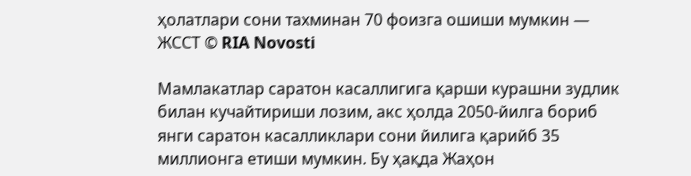ҳолатлари сони тахминан 70 фоизга ошиши мумкин — ЖССТ © RIA Novosti

Мамлакатлар саратон касаллигига қарши курашни зудлик билан кучайтириши лозим, акс ҳолда 2050-йилга бориб янги саратон касалликлари сони йилига қарийб 35 миллионга етиши мумкин. Бу ҳақда Жаҳон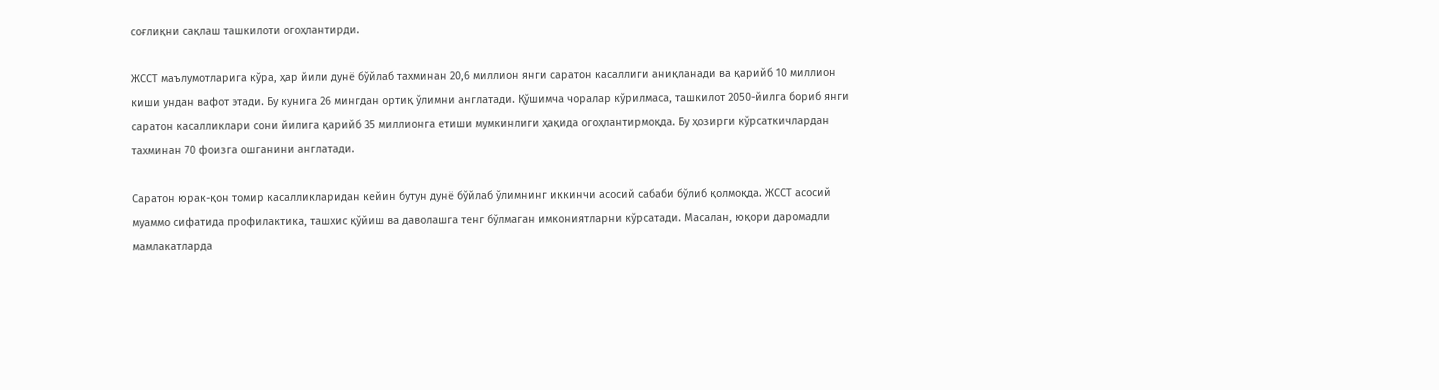соғлиқни сақлаш ташкилоти огоҳлантирди.

ЖССТ маълумотларига кўра, ҳар йили дунё бўйлаб тахминан 20,6 миллион янги саратон касаллиги аниқланади ва қарийб 10 миллион киши ундан вафот этади. Бу кунига 26 мингдан ортиқ ўлимни англатади. Қўшимча чоралар кўрилмаса, ташкилот 2050-йилга бориб янги саратон касалликлари сони йилига қарийб 35 миллионга етиши мумкинлиги ҳақида огоҳлантирмоқда. Бу ҳозирги кўрсаткичлардан тахминан 70 фоизга ошганини англатади.

Саратон юрак-қон томир касалликларидан кейин бутун дунё бўйлаб ўлимнинг иккинчи асосий сабаби бўлиб қолмоқда. ЖССТ асосий муаммо сифатида профилактика, ташхис қўйиш ва даволашга тенг бўлмаган имкониятларни кўрсатади. Масалан, юқори даромадли мамлакатларда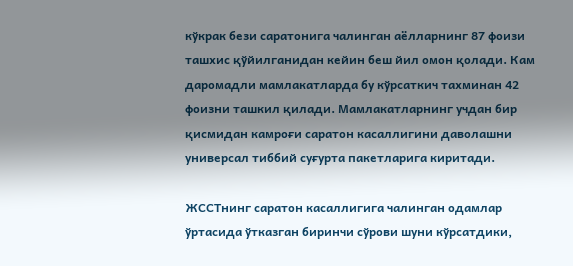кўкрак бези саратонига чалинган аёлларнинг 87 фоизи ташхис қўйилганидан кейин беш йил омон қолади. Кам даромадли мамлакатларда бу кўрсаткич тахминан 42 фоизни ташкил қилади. Мамлакатларнинг учдан бир қисмидан камроғи саратон касаллигини даволашни универсал тиббий суғурта пакетларига киритади.

ЖССТнинг саратон касаллигига чалинган одамлар ўртасида ўтказган биринчи сўрови шуни кўрсатдики,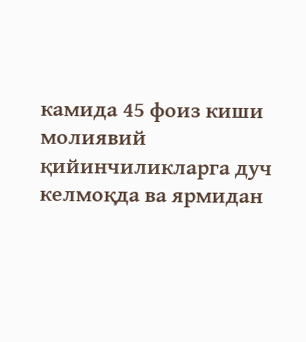камида 45 фоиз киши молиявий қийинчиликларга дуч келмоқда ва ярмидан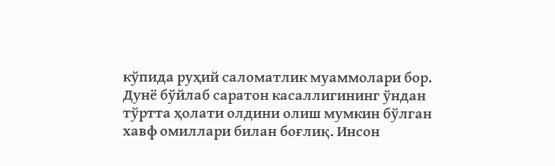кўпида руҳий саломатлик муаммолари бор. Дунё бўйлаб саратон касаллигининг ўндан тўртта ҳолати олдини олиш мумкин бўлган хавф омиллари билан боғлиқ. Инсон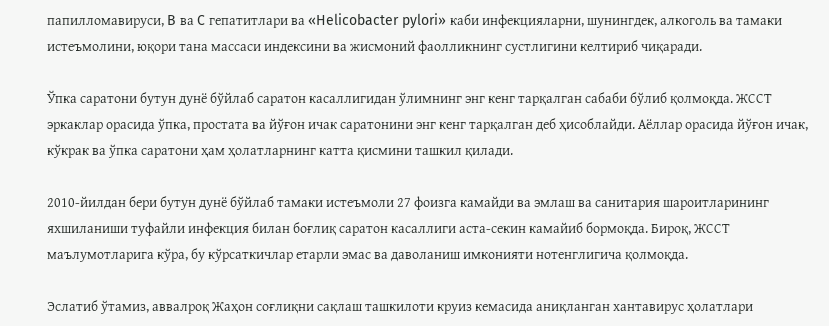папилломавируси, B ва C гепатитлари ва «Helicobacter pylori» каби инфекцияларни, шунингдек, алкоголь ва тамаки истеъмолини, юқори тана массаси индексини ва жисмоний фаолликнинг сустлигини келтириб чиқаради.

Ўпка саратони бутун дунё бўйлаб саратон касаллигидан ўлимнинг энг кенг тарқалган сабаби бўлиб қолмоқда. ЖССТ эркаклар орасида ўпка, простата ва йўғон ичак саратонини энг кенг тарқалган деб ҳисоблайди. Аёллар орасида йўғон ичак, кўкрак ва ўпка саратони ҳам ҳолатларнинг катта қисмини ташкил қилади.

2010-йилдан бери бутун дунё бўйлаб тамаки истеъмоли 27 фоизга камайди ва эмлаш ва санитария шароитларининг яхшиланиши туфайли инфекция билан боғлиқ саратон касаллиги аста-секин камайиб бормоқда. Бироқ, ЖССТ маълумотларига кўра, бу кўрсаткичлар етарли эмас ва даволаниш имконияти нотенглигича қолмоқда.

Эслатиб ўтамиз, аввалроқ Жаҳон соғлиқни сақлаш ташкилоти круиз кемасида аниқланган хантавирус ҳолатлари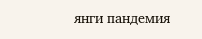янги пандемия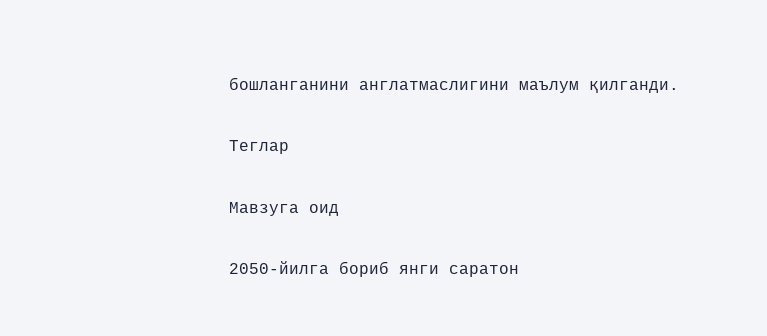бошланганини англатмаслигини маълум қилганди.

Теглар

Мавзуга оид

2050-йилга бориб янги саратон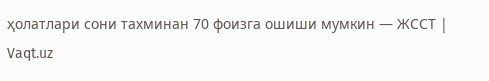ҳолатлари сони тахминан 70 фоизга ошиши мумкин — ЖССТ | Vaqt.uz